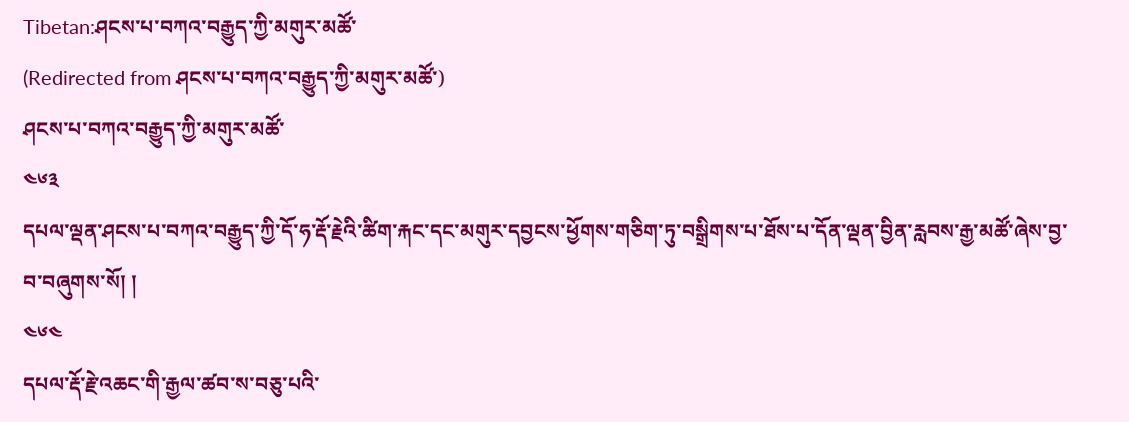Tibetan:ཤངས་པ་བཀའ་བརྒྱུད་ཀྱི་མགུར་མཚོ་
(Redirected from ཤངས་པ་བཀའ་བརྒྱུད་ཀྱི་མགུར་མཚོ་)
ཤངས་པ་བཀའ་བརྒྱུད་ཀྱི་མགུར་མཚོ་
༤༦༣
དཔལ་ལྡན་ཤངས་པ་བཀའ་བརྒྱུད་ཀྱི་དོ་ཧ་རྡོ་རྗེའི་ཚིག་རྐང་དང་མགུར་དབྱངས་ཕྱོགས་གཅིག་ཏུ་བསྒྲིགས་པ་ཐོས་པ་དོན་ལྡན་བྱིན་རླབས་རྒྱ་མཚོ་ཞེས་བྱ་བ་བཞུགས་སོ། །
༤༦༤
དཔལ་རྡོ་རྗེ་འཆང་གི་རྒྱལ་ཚབ་ས་བཅུ་པའི་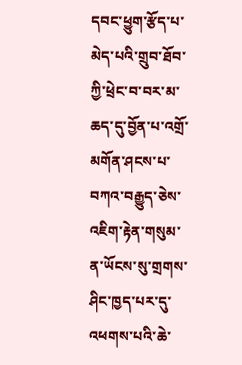དབང་ཕྱུག་རྩོད་པ་མེད་པའི་གྲུབ་ཐོབ་ཀྱི་ཕྲེང་བ་བར་མ་ཆད་དུ་བྱོན་པ་འགྲོ་མགོན་ཤངས་པ་བཀའ་བརྒྱུད་ཅེས་འཇིག་རྟེན་གསུམ་ན་ཡོངས་སུ་གྲགས་ཤིང་ཁྱད་པར་དུ་འཕགས་པའི་ཆེ་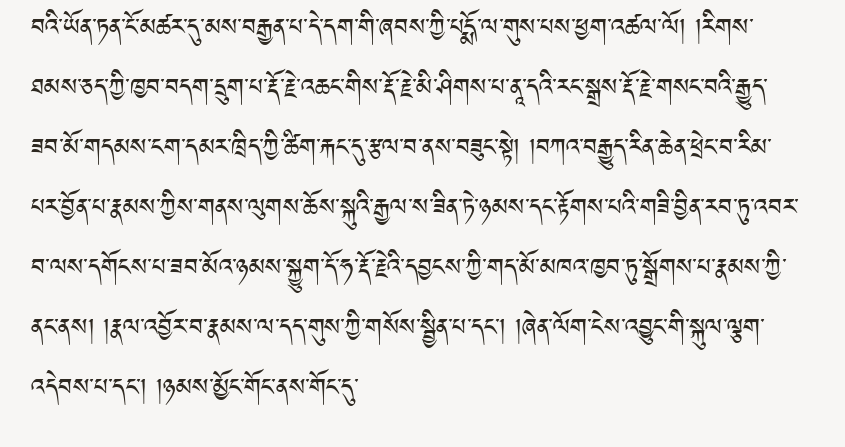བའི་ཡོན་ཏན་ངོ་མཚར་དུ་མས་བརྒྱན་པ་དེ་དག་གི་ཞབས་ཀྱི་པདྨོ་ལ་གུས་པས་ཕྱག་འཚལ་ལོ། །རིགས་ཐམས་ཅད་ཀྱི་ཁྱབ་བདག་དྲུག་པ་རྡོ་རྗེ་འཆང་གིས་རྡོ་རྗེ་མི་ཤིགས་པ་ནཱ་དའི་རང་སྒྲས་རྡོ་རྗེ་གསང་བའི་རྒྱུད་ཟབ་མོ་གདམས་ངག་དམར་ཁྲིད་ཀྱི་ཚིག་རྐང་དུ་རྩལ་བ་ནས་བཟུང་སྟེ། །བཀའ་བརྒྱུད་རིན་ཆེན་ཕྲེང་བ་རིམ་པར་བྱོན་པ་རྣམས་ཀྱིས་གནས་ལུགས་ཆོས་སྐུའི་རྒྱལ་ས་ཟིན་ཏེ་ཉམས་དང་རྟོགས་པའི་གཟི་བྱིན་རབ་ཏུ་འབར་བ་ལས་དགོངས་པ་ཟབ་མོའ་ཉམས་སྐྱུག་དོ་ཧ་རྡོ་རྗེའི་དབྱངས་ཀྱི་གད་མོ་མཁའ་ཁྱབ་ཏུ་སྒྲོགས་པ་རྣམས་ཀྱི་ནང་ནས། །རྣལ་འབྱོར་བ་རྣམས་ལ་དད་གུས་ཀྱི་གསོས་སྦྱིན་པ་དང་། །ཞེན་ལོག་ངེས་འབྱུང་གི་སྐུལ་ལྕག་འདེབས་པ་དང་། །ཉམས་མྱོང་གོང་ནས་གོང་དུ་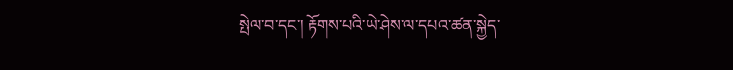སྤེལ་བ་དང་། རྟོགས་པའི་ཡེ་ཤེས་ལ་དཔའ་ཚན་སྐྱེད་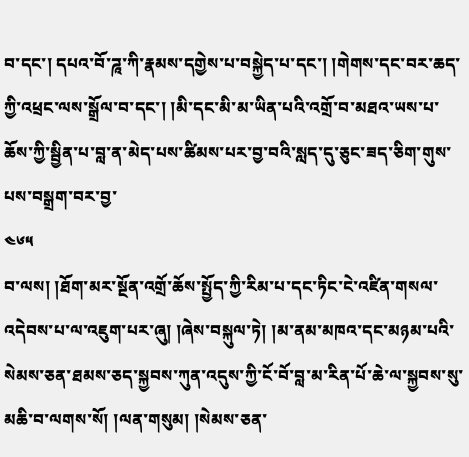བ་དང་། དཔའ་བོ་ཌཱ་ཀི་རྣམས་དགྱེས་པ་བསྐྱེད་པ་དང་། །གེགས་དང་བར་ཆད་ཀྱི་འཕྲང་ལས་སྒྲོལ་བ་དང་། །མི་དང་མི་མ་ཡིན་པའི་འགྲོ་བ་མཐའ་ཡས་པ་ཆོས་ཀྱི་སྦྱིན་པ་བླ་ན་མེད་པས་ཚིམས་པར་བྱ་བའི་སླད་དུ་ཅུང་ཟད་ཅིག་གུས་པས་བསྒྲག་བར་བྱ་
༤༦༥
བ་ལས། །ཐོག་མར་སྔོན་འགྲོ་ཆོས་སྤྱོད་ཀྱི་རིམ་པ་དང་ཏིང་ངེ་འཛིན་གསལ་འདེབས་པ་ལ་འཇུག་པར་ཞུ། །ཞེས་བསྐུལ་ཏེ། །མ་ནམ་མཁའ་དང་མཉམ་པའི་སེམས་ཅན་ཐམས་ཅད་སྐྱབས་ཀུན་འདུས་ཀྱི་ངོ་བོ་བླ་མ་རིན་པོ་ཆེ་ལ་སྐྱབས་སུ་མཆི་བ་ལགས་སོ། །ལན་གསུམ། །སེམས་ཅན་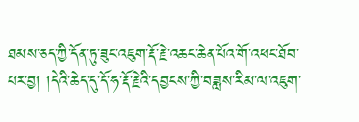ཐམས་ཅད་ཀྱི་དོན་ཏུ་ཟུང་འཇུག་རྡོ་རྗེ་འཆང་ཆེན་པོའ་གོ་འཕང་ཐོབ་པར་བྱ། །དེའི་ཆེད་དུ་དོ་ཧ་རྡོ་རྗེའི་དབྱངས་ཀྱི་བཟླས་རིམ་ལ་འཇུག་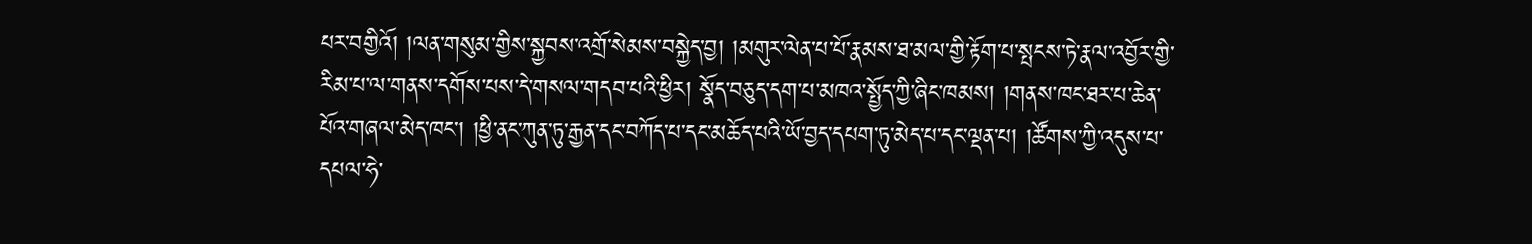པར་བགྱིའོ། །ལན་གསུམ་གྱིས་སྐྱབས་འགྲོ་སེམས་བསྐྱེད་བྱ། །མགུར་ལེན་པ་པོ་རྣམས་ཐ་མལ་གྱི་རྟོག་པ་སྤངས་ཏེ་རྣལ་འབྱོར་གྱི་རིམ་པ་ལ་གནས་དགོས་པས་དེ་གསལ་གདབ་པའི་ཕྱིར། སྣོད་བཅུད་དག་པ་མཁའ་སྤྱོད་ཀྱི་ཞིང་ཁམས། །གནས་ཁང་ཐར་པ་ཆེན་པོའ་གཞལ་མེད་ཁང་། །ཕྱི་ནང་ཀུན་ཏུ་རྒྱན་དང་བཀོད་པ་དང་མཆོད་པའི་ཡོ་བྱད་དཔག་ཏུ་མེད་པ་དང་ལྡན་པ། །ཚོགས་ཀྱི་འདུས་པ་དཔལ་ཧེ་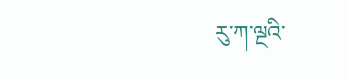རུ་ཀ་ལྔའི་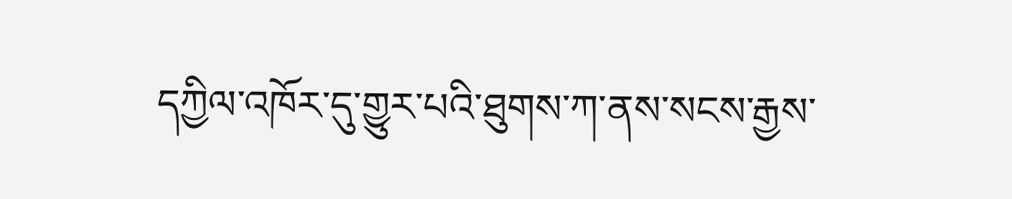དཀྱིལ་འཁོར་དུ་གྱུར་པའི་ཐུགས་ཀ་ནས་སངས་རྒྱས་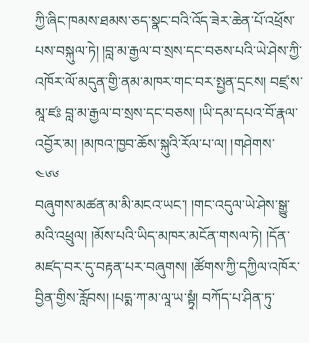ཀྱི་ཞིང་ཁམས་ཐམས་ཅད་སྣང་བའི་འོད་ཟེར་ཆེན་པོ་འཕྲོས་པས་བསྐུལ་ཏེ། །བླ་མ་རྒྱལ་བ་སྲས་དང་བཅས་པའི་ཡེ་ཤེས་ཀྱི་འཁོར་ལོ་མདུན་གྱི་ནམ་མཁར་གང་བར་སྤྱན་དྲངས། བཛྲ་ས་མཱ་ཛཿ བླ་མ་རྒྱལ་བ་སྲས་དང་བཅས། །ཡི་དམ་དཔའ་བོ་རྣལ་འབྱོར་མ། །མཁའ་ཁྱབ་ཆོས་སྐུའི་རོལ་པ་ལ། །གཤེགས་
༤༦༦
བཞུགས་མཚན་མ་མི་མངའ་ཡང་། །གང་འདུལ་ཡེ་ཤེས་སྒྱུ་མའི་འཕྲུལ། །མོས་པའི་ཡིད་མཁར་མངོན་གསལ་ཏེ། །དོན་མཛད་བར་དུ་བརྟན་པར་བཞུགས། །ཚོགས་ཀྱི་དཀྱིལ་འཁོར་བྱིན་གྱིས་རློབས། །པདྨ་ཀ་མ་ལཱ་ཡ་སྟྭཾ། བཀོད་པ་ཤིན་ཏུ་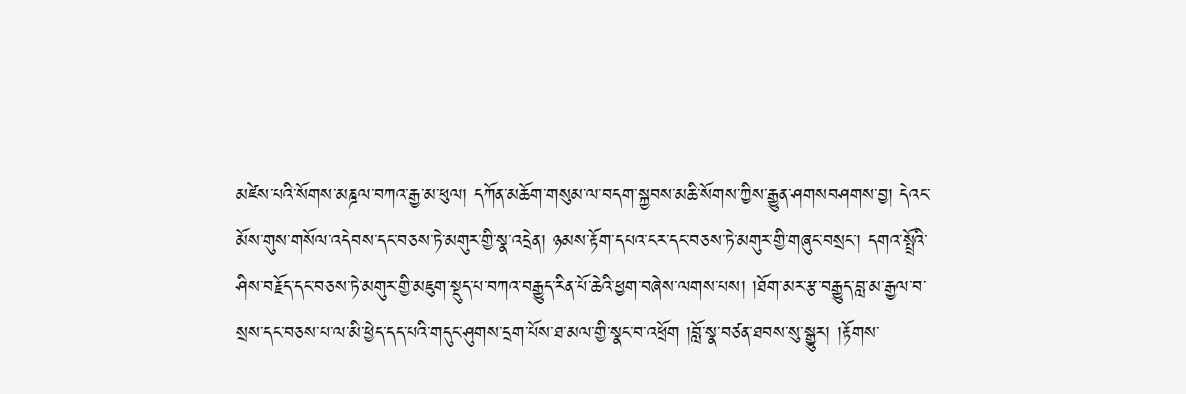མཛེས་པའི་སོགས་མཎྜལ་བཀའ་རྒྱ་མ་ཕུལ། དཀོན་མཆོག་གསུམ་ལ་བདག་སྐྱབས་མཆི་སོགས་ཀྱིས་རྒྱུན་ཤགསབཤགས་བྱ། དེའང་མོས་གུས་གསོལ་འདེབས་དང་བཅས་ཏེ་མགུར་གྱི་སྣ་འདྲེན། ཉམས་རྟོག་དཔའ་ངར་དང་བཅས་ཏེ་མགུར་གྱི་གཞུང་བསྲང་། དགའ་སྤྲོའི་ཤིས་བརྗོད་དང་བཅས་ཏེ་མགུར་གྱི་མཇུག་སྡུད་པ་བཀའ་བརྒྱུད་རིན་པོ་ཆེའི་ཕྱག་བཞེས་ལགས་པས། །ཐོག་མར་རྩ་བརྒྱུད་བླ་མ་རྒྱལ་བ་སྲས་དང་བཅས་པ་ལ་མི་ཕྱེད་དད་པའི་གདུང་ཤུགས་དྲག་པོས་ཐ་མལ་གྱི་སྣང་བ་འཕྲོག །བློ་སྣ་བཙན་ཐབས་སུ་སྒྱུར། །རྟོགས་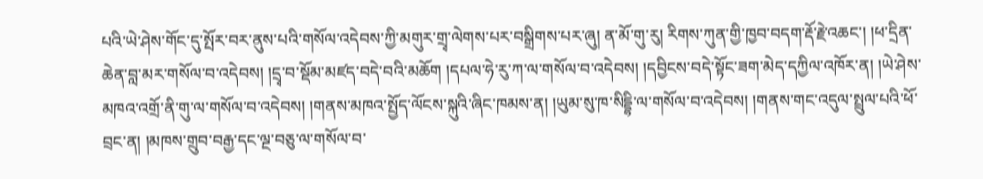པའི་ཡེ་ཤེས་གོང་དུ་སྤོར་བར་ནུས་པའི་གསོལ་འདེབས་ཀྱི་མགུར་གྲྭ་ལེགས་པར་བསྒྲིགས་པར་ཞུ། ན་མོ་གུ་རུ། རིགས་ཀུན་གྱི་ཁྱབ་བདག་རྡོ་རྗེ་འཆང་། །ཕ་དྲིན་ཆེན་བླ་མར་གསོལ་བ་འདེབས། །དྲྭ་བ་སྡོམ་མཛད་བདེ་བའི་མཆོག །དཔལ་ཧེ་རུ་ཀ་ལ་གསོལ་བ་འདེབས། །དབྱིངས་བདེ་སྟོང་ཟག་མེད་དཀྱིལ་འཁོར་ན། །ཡེ་ཤེས་མཁའ་འགྲོ་ནི་གུ་ལ་གསོལ་བ་འདེབས། །གནས་མཁའ་སྤྱོད་ལོངས་སྐུའི་ཞིང་ཁམས་ན། །ཡུམ་སུ་ཁ་སིདྡྷི་ལ་གསོལ་བ་འདེབས། །གནས་གང་འདུལ་སྤྲུལ་པའི་ཕོ་བྲང་ན། །མཁས་གྲུབ་བརྒྱ་དང་ལྔ་བཅུ་ལ་གསོལ་བ་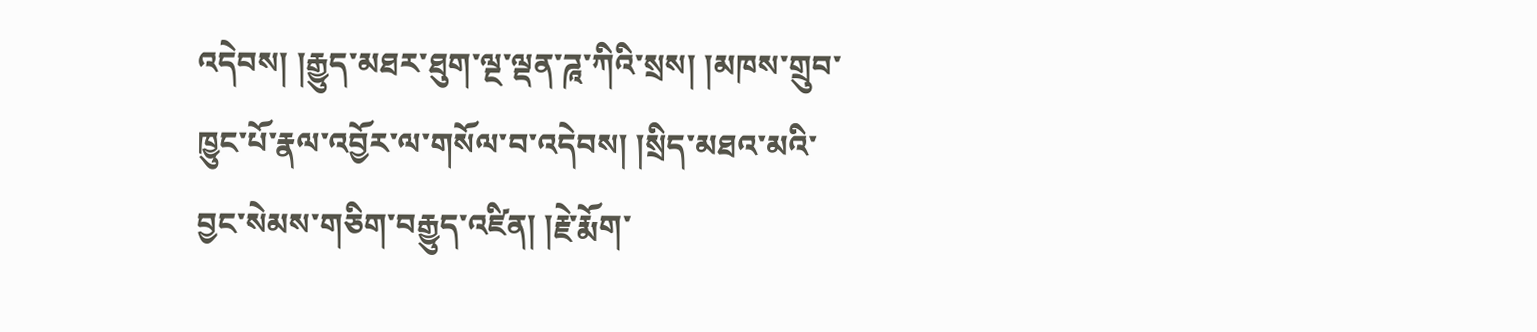འདེབས། །རྒྱུད་མཐར་ཐུག་ལྔ་ལྡན་ཌཱ་ཀིའི་སྲས། །མཁས་གྲུབ་ཁྱུང་པོ་རྣལ་འབྱོར་ལ་གསོལ་བ་འདེབས། །སྲིད་མཐའ་མའི་བྱང་སེམས་གཅིག་བརྒྱུད་འཛིན། །རྗེ་རྨོག་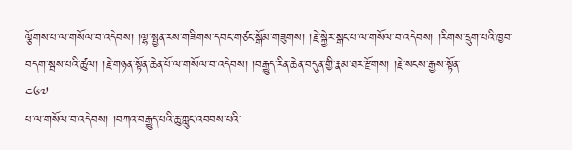ལྕོགས་པ་ལ་གསོལ་བ་འདེབས། །ལྷ་སྤྱན་རས་གཟིགས་དབང་གཙང་སྒོམ་གཟུགས། །རྗེ་སྐྱེར་སྒང་པ་ལ་གསོལ་བ་འདེབས། །རིགས་དྲུག་པའི་ཁྱབ་བདག་སྦས་པའི་ཚུལ། །རྗེ་གཉན་སྟོན་ཆེན་པོ་ལ་གསོལ་བ་འདེབས། །བརྒྱུད་རིན་ཆེན་བདུན་གྱི་རྣམ་ཐར་རྫོགས། །རྗེ་སངས་རྒྱས་སྟོན་
༤༦༧
པ་ལ་གསོལ་བ་འདེབས། །བཀའ་བརྒྱུད་པའི་ཆུ་ཀླུང་འབབས་པའི་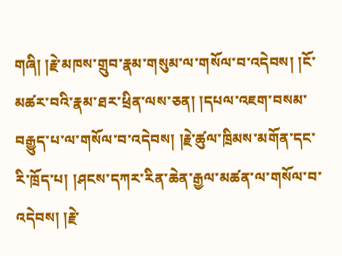གཞི། །རྗེ་མཁས་གྲུབ་རྣམ་གསུམ་ལ་གསོལ་བ་འདེབས། །ངོ་མཚར་བའི་རྣམ་ཐར་ཕྲིན་ལས་ཅན། །དཔལ་འཇག་བསམ་བརྒྱུད་པ་ལ་གསོལ་བ་འདེབས། །རྗེ་ཚུལ་ཁྲིམས་མགོན་དང་རི་ཁྲོད་པ། །ཤངས་དཀར་རིན་ཆེན་རྒྱལ་མཚན་ལ་གསོལ་བ་འདེབས། །རྗེ་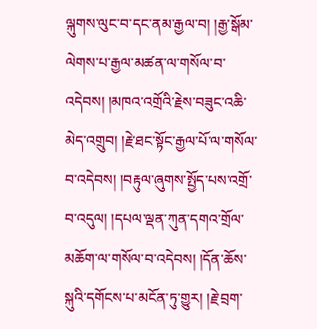ལྐུགས་ལུང་བ་དང་ནམ་རྒྱལ་བ། །རྒྱ་སྒོམ་ལེགས་པ་རྒྱལ་མཚན་ལ་གསོལ་བ་འདེབས། །མཁའ་འགྲོའི་རྗེས་བཟུང་འཆི་མེད་འགྲུབ། །རྗེ་ཐང་སྟོང་རྒྱལ་པོ་ལ་གསོལ་བ་འདེབས། །བརྟུལ་ཞུགས་སྤྱོད་པས་འགྲོ་བ་འདུལ། །དཔལ་ལྡན་ཀུན་དགའ་གྲོལ་མཆོག་ལ་གསོལ་བ་འདེབས། །དོན་ཆོས་སྐུའི་དགོངས་པ་མངོན་ཏུ་གྱུར། །རྗེ་བྲག་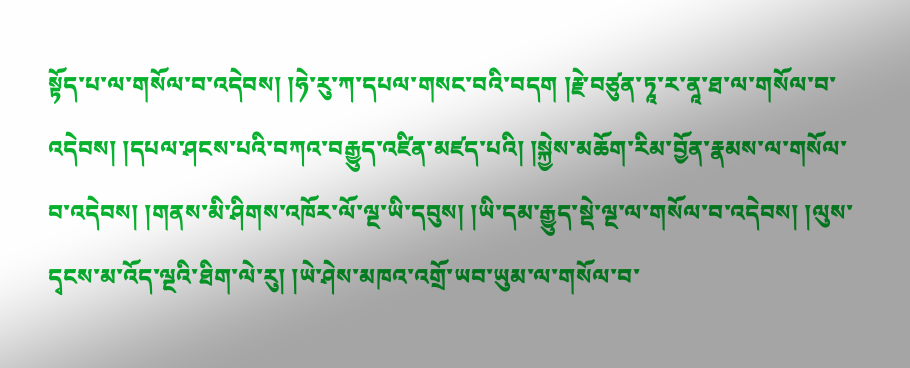སྟོད་པ་ལ་གསོལ་བ་འདེབས། །ཧེ་རུ་ཀ་དཔལ་གསང་བའི་བདག །རྗེ་བཙུན་ཏཱ་ར་ནཱ་ཐ་ལ་གསོལ་བ་འདེབས། །དཔལ་ཤངས་པའི་བཀའ་བརྒྱུད་འཛིན་མཛད་པའི། །སྐྱེས་མཆོག་རིམ་བྱོན་རྣམས་ལ་གསོལ་བ་འདེབས། །གནས་མི་ཤིགས་འཁོར་ལོ་ལྔ་ཡི་དབུས། །ཡི་དམ་རྒྱུད་སྡེ་ལྔ་ལ་གསོལ་བ་འདེབས། །ལུས་དྭངས་མ་འོད་ལྔའི་ཐིག་ལེ་རུ། །ཡེ་ཤེས་མཁའ་འགྲོ་ཡབ་ཡུམ་ལ་གསོལ་བ་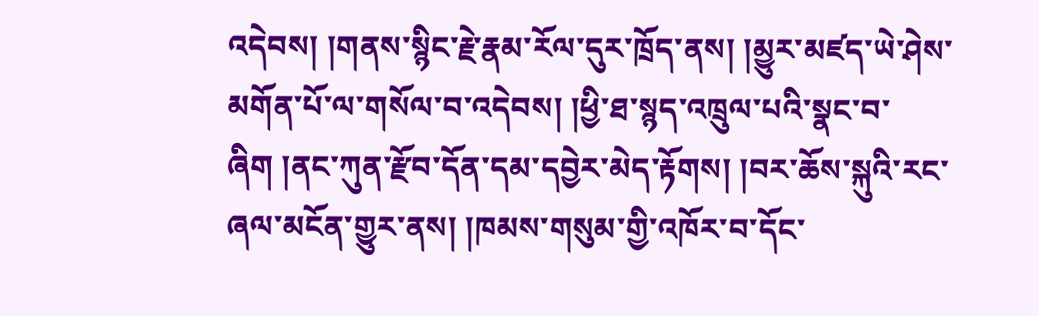འདེབས། །གནས་སྙིང་རྗེ་རྣམ་རོལ་དུར་ཁྲོད་ནས། །མྱུར་མཛད་ཡེ་ཤེས་མགོན་པོ་ལ་གསོལ་བ་འདེབས། །ཕྱི་ཐ་སྙད་འཁྲུལ་པའི་སྣང་བ་ཞིག །ནང་ཀུན་རྫོབ་དོན་དམ་དབྱེར་མེད་རྟོགས། །བར་ཆོས་སྐུའི་རང་ཞལ་མངོན་གྱུར་ནས། །ཁམས་གསུམ་གྱི་འཁོར་བ་དོང་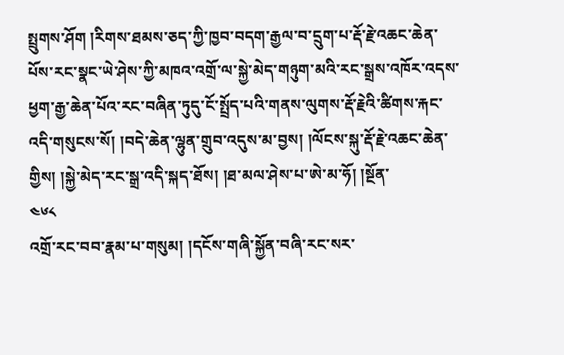སྤྲུགས་ཤོག །རིགས་ཐམས་ཅད་ཀྱི་ཁྱབ་བདག་རྒྱལ་བ་དྲུག་པ་རྡོ་རྗེ་འཆང་ཆེན་པོས་རང་སྣང་ཡེ་ཤེས་ཀྱི་མཁའ་འགྲོ་ལ་སྐྱེ་མེད་གཉུག་མའི་རང་སྒྲས་འཁོར་འདས་ཕྱག་རྒྱ་ཆེན་པོའ་རང་བཞིན་ཏུདུ་ངོ་སྤྲོད་པའི་གནས་ལུགས་རྡོ་རྗེའི་ཚིགས་རྐང་འདི་གསུངས་སོ། །བདེ་ཆེན་ལྷུན་གྲུབ་འདུས་མ་བྱས། །ལོངས་སྐུ་རྡོ་རྗེ་འཆང་ཆེན་གྱིས། །སྐྱེ་མེད་རང་སྒྲ་འདི་སྐད་ཐོས། །ཐ་མལ་ཤེས་པ་ཨེ་མ་ཧོ། །སྔོན་
༤༦༨
འགྲོ་རང་བབ་རྣམ་པ་གསུམ། །དངོས་གཞི་སྐྱོན་བཞི་རང་སར་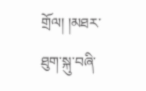གྲོལ། །མཐར་ཐུག་སྐུ་བཞི་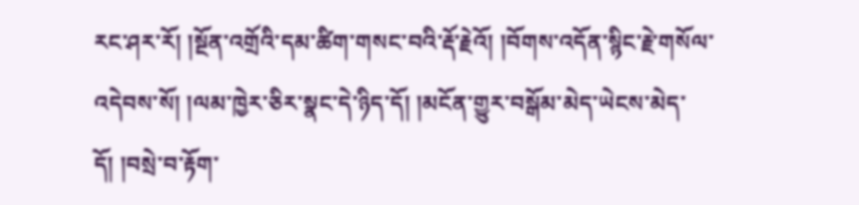རང་ཤར་རོ། །སྔོན་འགྲོའི་དམ་ཚིག་གསང་བའི་རྡོ་རྗེའོ། །བོགས་འདོན་སྙིང་རྗེ་གསོལ་འདེབས་སོ། །ལམ་ཁྱེར་ཅིར་སྣང་དེ་ཉིད་དོ། །མངོན་གྱུར་བསྒོམ་མེད་ཡེངས་མེད་དོ། །བསྲེ་བ་རྟོག་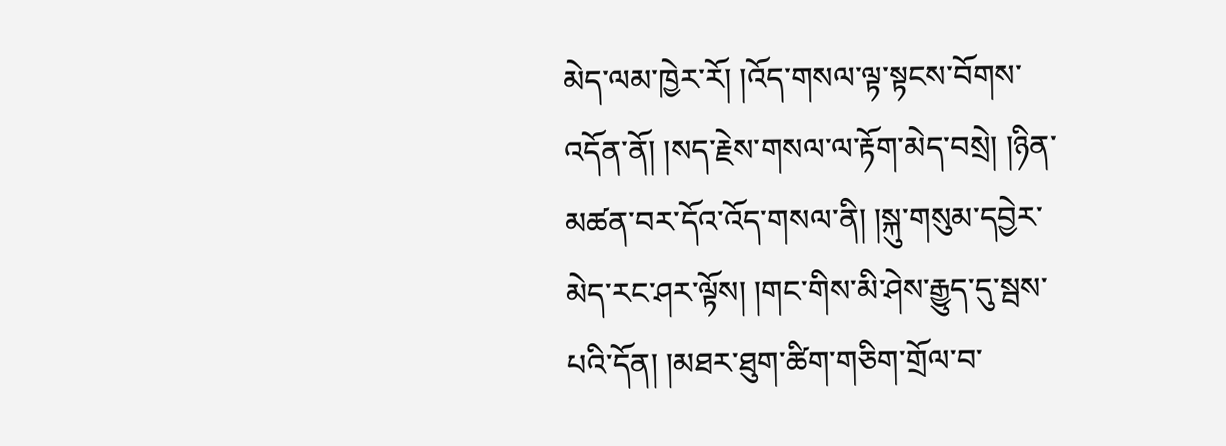མེད་ལམ་ཁྱེར་རོ། །འོད་གསལ་ལྟ་སྟངས་བོགས་འདོན་ནོ། །སད་རྗེས་གསལ་ལ་རྟོག་མེད་བསྲེ། །ཉིན་མཚན་བར་དོའ་འོད་གསལ་ནི། །སྐུ་གསུམ་དབྱེར་མེད་རང་ཤར་ལྟོས། །གང་གིས་མི་ཤེས་རྒྱུད་དུ་སྦས་པའི་དོན། །མཐར་ཐུག་ཚིག་གཅིག་གྲོལ་བ་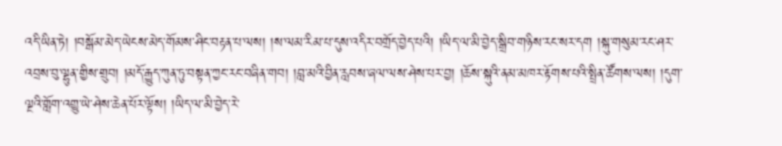འདི་ཡིན་ཏེ། །བསྒོམ་མེད་ཡེངས་མེད་གོམས་ཤིང་བརྟན་པ་ལས། །ས་ལམ་རིམ་པ་དུས་འདིར་བགྲོད་བྱེད་པའི། །ཡིད་ལ་མི་བྱེད་སྒྲིབ་གཉིས་རང་སར་དག །སྐུ་གསུམ་རང་ཤར་འབྲས་བུ་ལྷུན་གྱིས་གྲུབ། །མདོ་རྒྱུད་ཀུན་ཏུ་བསྟན་ཀྱང་རང་བཞིན་གབ། །བླ་མའི་བྱིན་རླབས་ཞལ་ལས་ཤེས་པར་བྱ། །ཆོས་སྐུའི་ནམ་མཁར་རྟོགས་པའི་སྤྲིན་ཚོགས་ལས། །དུག་ལྔའི་གློག་འགྱུ་ཡེ་ཤེས་ཆེན་པོར་ལྟོས། །ཡིད་ལ་མི་བྱེད་རེ་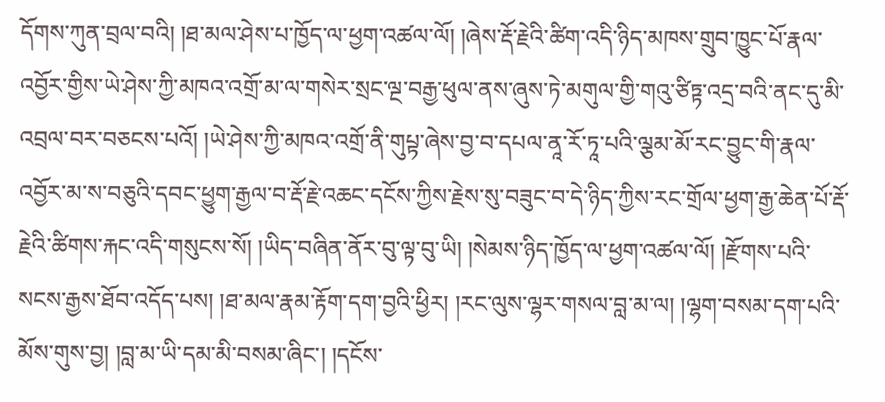དོགས་ཀུན་བྲལ་བའི། །ཐ་མལ་ཤེས་པ་ཁྱོད་ལ་ཕྱག་འཚལ་ལོ། །ཞེས་རྡོ་རྗེའི་ཚིག་འདི་ཉིད་མཁས་གྲུབ་ཁྱུང་པོ་རྣལ་འབྱོར་གྱིས་ཡེ་ཤེས་ཀྱི་མཁའ་འགྲོ་མ་ལ་གསེར་སྲང་ལྔ་བརྒྱ་ཕུལ་ནས་ཞུས་ཏེ་མགུལ་གྱི་གའུ་ཙིཏྟ་འདྲ་བའི་ནང་དུ་མི་འབྲལ་བར་བཅངས་པའོ། །ཡེ་ཤེས་ཀྱི་མཁའ་འགྲོ་ནི་གུཔྟ་ཞེས་བྱ་བ་དཔལ་ནཱ་རོ་ཏཱ་པའི་ལྕམ་མོ་རང་བྱུང་གི་རྣལ་འབྱོར་མ་ས་བཅུའི་དབང་ཕྱུག་རྒྱལ་བ་རྡོ་རྗེ་འཆང་དངོས་ཀྱིས་རྗེས་སུ་བཟུང་བ་དེ་ཉིད་ཀྱིས་རང་གྲོལ་ཕྱག་རྒྱ་ཆེན་པོ་རྡོ་རྗེའི་ཚིགས་རྐང་འདི་གསུངས་སོ། །ཡིད་བཞིན་ནོར་བུ་ལྟ་བུ་ཡི། །སེམས་ཉིད་ཁྱོད་ལ་ཕྱག་འཚལ་ལོ། །རྫོགས་པའི་སངས་རྒྱས་ཐོབ་འདོད་པས། །ཐ་མལ་རྣམ་རྟོག་དག་བྱའི་ཕྱིར། །རང་ལུས་ལྷར་གསལ་བླ་མ་ལ། །ལྷག་བསམ་དག་པའི་མོས་གུས་བྱ། །བླ་མ་ཡི་དམ་མི་བསམ་ཞིང་། །དངོས་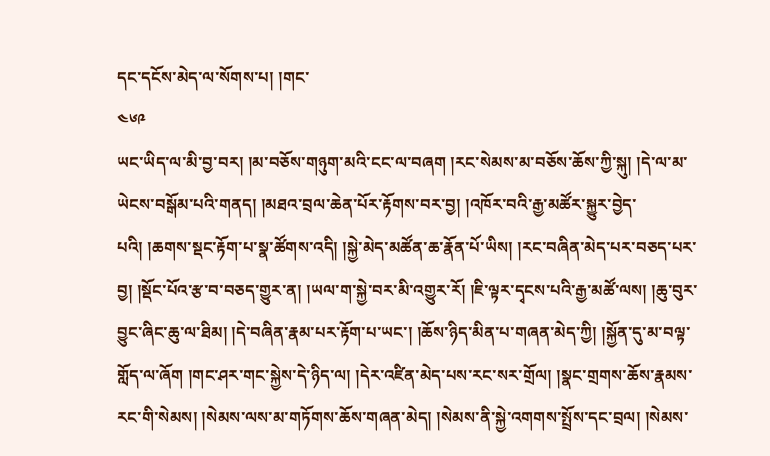དང་དངོས་མེད་ལ་སོགས་པ། །གང་
༤༦༩
ཡང་ཡིད་ལ་མི་བྱ་བར། །མ་བཅོས་གཉུག་མའི་ངང་ལ་བཞག །རང་སེམས་མ་བཅོས་ཆོས་ཀྱི་སྐུ། །དེ་ལ་མ་ཡེངས་བསྒོམ་པའི་གནད། །མཐའ་བྲལ་ཆེན་པོར་རྟོགས་བར་བྱ། །འཁོར་བའི་རྒྱ་མཚོར་སྐྱུར་བྱེད་པའི། །ཆགས་སྡང་རྟོག་པ་སྣ་ཚོགས་འདི། །སྐྱེ་མེད་མཚོན་ཆ་རྣོན་པོ་ཡིས། །རང་བཞིན་མེད་པར་བཅད་པར་བྱ། །སྡོང་པོའ་རྩ་བ་བཅད་གྱུར་ན། །ཡལ་ག་སྐྱེ་བར་མི་འགྱུར་རོ། །ཇི་ལྟར་དྭངས་པའི་རྒྱ་མཚོ་ལས། །ཆུ་བུར་བྱུང་ཞིང་ཆུ་ལ་ཐིམ། །དེ་བཞིན་རྣམ་པར་རྟོག་པ་ཡང་། །ཆོས་ཉིད་མིན་པ་གཞན་མེད་ཀྱི། །སྐྱོན་དུ་མ་བལྟ་གློད་ལ་ཞོག །གང་ཤར་གང་སྐྱེས་དེ་ཉིད་ལ། །དེར་འཛིན་མེད་པས་རང་སར་གྲོལ། །སྣང་གྲགས་ཆོས་རྣམས་རང་གི་སེམས། །སེམས་ལས་མ་གཏོགས་ཆོས་གཞན་མེད། །སེམས་ནི་སྐྱེ་འགགས་སྤྲོས་དང་བྲལ། །སེམས་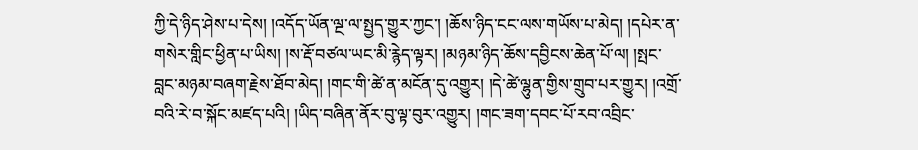ཀྱི་དེ་ཉིད་ཤེས་པ་དེས། །འདོད་ཡོན་ལྔ་ལ་སྤྱད་གྱུར་ཀྱང་། །ཆོས་ཉིད་ངང་ལས་གཡོས་པ་མེད། །དཔེར་ན་གསེར་གླིང་ཕྱིན་པ་ཡིས། །ས་རྡོ་བཙལ་ཡང་མི་རྙེད་ལྟར། །མཉམ་ཉིད་ཆོས་དབྱིངས་ཆེན་པོ་ལ། །སྤང་བླང་མཉམ་བཞག་རྗེས་ཐོབ་མེད། །གང་གི་ཚེ་ན་མངོན་དུ་འགྱུར། །དེ་ཚེ་ལྷུན་གྱིས་གྲུབ་པར་གྱུར། །འགྲོ་བའི་རེ་བ་སྐོང་མཛད་པའི། །ཡིད་བཞིན་ནོར་བུ་ལྟ་བུར་འགྱུར། །གང་ཟག་དབང་པོ་རབ་འབྲིང་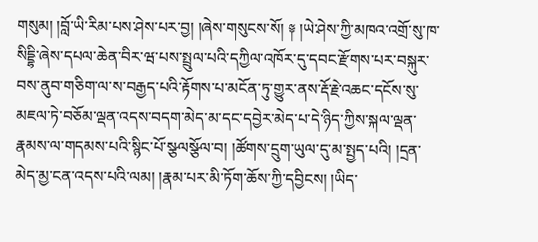གསུམ། །བློ་ཡི་རིམ་པས་ཤེས་པར་བྱ། །ཞེས་གསུངས་སོ། ༈ །ཡེ་ཤེས་ཀྱི་མཁའ་འགྲོ་སུ་ཁ་སིདྡྷི་ཞེས་དཔལ་ཆེན་བིར་ཝ་པས་སྤྲུལ་པའི་དཀྱིལ་འཁོར་དུ་དབང་རྫོགས་པར་བསྐུར་བས་ནུབ་གཅིག་ལ་ས་བརྒྱད་པའི་རྟོགས་པ་མངོན་ཏུ་གྱུར་ནས་རྡོ་རྗེ་འཆང་དངོས་སུ་མཇལ་ཏེ་བཅོམ་ལྡན་འདས་བདག་མེད་མ་དང་དབྱེར་མེད་པ་དེ་ཉིད་ཀྱིས་སྐལ་ལྡན་རྣམས་ལ་གདམས་པའི་སྙིང་པོ་སྩལསྩོལ་བ། །ཚོགས་དྲུག་ཡུལ་དུ་མ་སྤྱད་པའི། །དྲན་མེད་མྱ་ངན་འདས་པའི་ལམ། །རྣམ་པར་མི་ཏོག་ཆོས་ཀྱི་དབྱིངས། །ཡིད་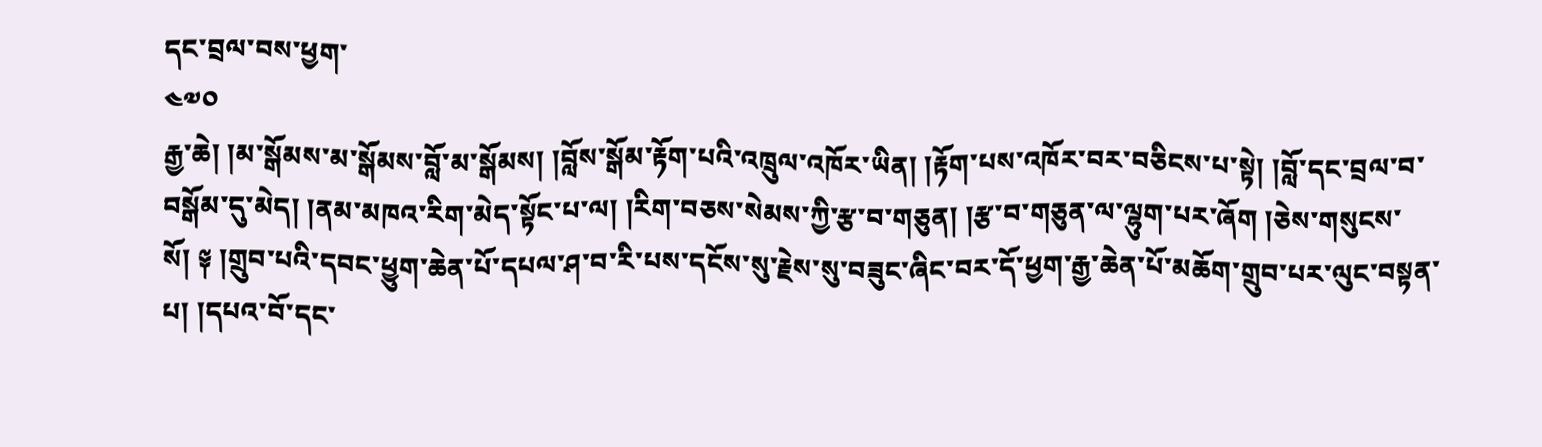དང་བྲལ་བས་ཕྱག་
༤༧༠
རྒྱ་ཆེ། །མ་སྒོམས་མ་སྒོམས་བློ་མ་སྒོམས། །བློས་སྒོམ་རྟོག་པའི་འཁྲུལ་འཁོར་ཡིན། །རྟོག་པས་འཁོར་བར་བཅིངས་པ་སྟེ། །བློ་དང་བྲལ་བ་བསྒོམ་དུ་མེད། །ནམ་མཁའ་རིག་མེད་སྟོང་པ་ལ། །རིག་བཅས་སེམས་ཀྱི་རྩ་བ་གཅུན། །རྩ་བ་གཅུན་ལ་ལྷུག་པར་ཞོག །ཅེས་གསུངས་སོ། ༈ །གྲུབ་པའི་དབང་ཕྱུག་ཆེན་པོ་དཔལ་ཤ་བ་རི་པས་དངོས་སུ་རྗེས་སུ་བཟུང་ཞིང་བར་དོ་ཕྱག་རྒྱ་ཆེན་པོ་མཆོག་གྲུབ་པར་ལུང་བསྟན་པ། །དཔའ་བོ་དང་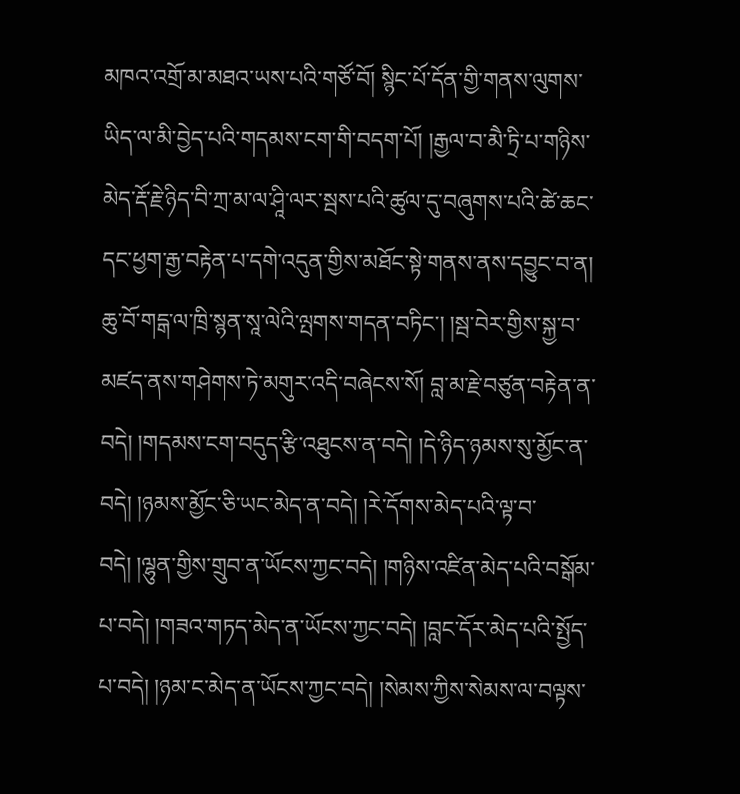མཁའ་འགྲོ་མ་མཐའ་ཡས་པའི་གཙོ་བོ། སྙིང་པོ་དོན་གྱི་གནས་ལུགས་ཡིད་ལ་མི་བྱེད་པའི་གདམས་ངག་གི་བདག་པོ། །རྒྱལ་བ་མཻ་ཏྲི་པ་གཉིས་མེད་རྡོ་རྗེ་ཉིད་བི་ཀྲ་མ་ལ་ཤཱི་ལར་སྦས་པའི་ཚུལ་དུ་བཞུགས་པའི་ཚེ་ཆང་དང་ཕྱག་རྒྱ་བརྟེན་པ་དགེ་འདུན་གྱིས་མཐོང་སྟེ་གནས་ནས་དབྱུང་བ་ན། ཆུ་བོ་གདྒ་ལ་ཁྲི་སྙན་སཱ་ལེའི་ལྤགས་གདན་བཏིང་། །སྦ་བེར་གྱིས་སྐྱ་བ་མཛད་ནས་གཤེགས་ཏེ་མགུར་འདི་བཞེངས་སོ། བླ་མ་རྗེ་བཙུན་བརྟེན་ན་བདེ། །གདམས་ངག་བདུད་རྩི་འཐུངས་ན་བདེ། །དེ་ཉིད་ཉམས་སུ་མྱོང་ན་བདེ། །ཉམས་མྱོང་ཅི་ཡང་མེད་ན་བདེ། །རེ་དོགས་མེད་པའི་ལྟ་བ་བདེ། །ལྷུན་གྱིས་གྲུབ་ན་ཡོངས་ཀྱང་བདེ། །གཉིས་འཛིན་མེད་པའི་བསྒོམ་པ་བདེ། །གཟའ་གཏད་མེད་ན་ཡོངས་ཀྱང་བདེ། །བླང་དོར་མེད་པའི་སྤྱོད་པ་བདེ། །ཉམ་ང་མེད་ན་ཡོངས་ཀྱང་བདེ། །སེམས་ཀྱིས་སེམས་ལ་བལྟས་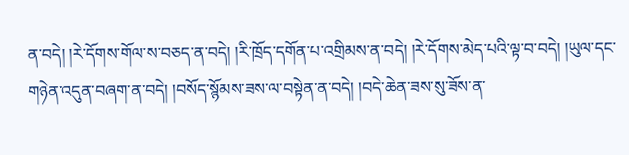ན་བདེ། །རེ་དོགས་གོལ་ས་བཅད་ན་བདེ། །རི་ཁྲོད་དགོན་པ་འགྲིམས་ན་བདེ། །རེ་དོགས་མེད་པའི་ལྟ་བ་བདེ། །ཡུལ་དང་གཉེན་འདུན་བཞག་ན་བདེ། །བསོད་སྙོམས་ཟས་ལ་བསྟེན་ན་བདེ། །བདེ་ཆེན་ཟས་སུ་ཟོས་ན་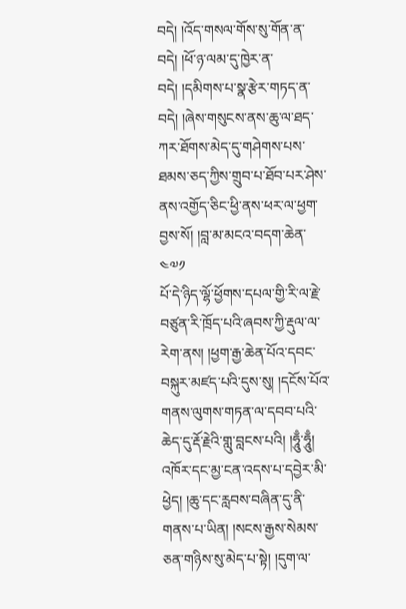བདེ། །འོད་གསལ་གོས་སུ་གོན་ན་བདེ། །ཕོ་ཉ་ལམ་དུ་ཁྱེར་ན་བདེ། །དམིགས་པ་སྣ་རྩེར་གཏད་ན་བདེ། །ཞེས་གསུངས་ནས་ཆུ་ལ་ཐད་ཀར་ཐོགས་མེད་དུ་གཤེགས་པས་ཐམས་ཅད་ཀྱིས་གྲུབ་པ་ཐོབ་པར་ཤེས་ནས་འགྱོད་ཅིང་ཕྱི་ནས་ཕར་ལ་ཕྱག་བྱས་སོ། །བླ་མ་མངའ་བདག་ཆེན་
༤༧༡
པོ་དེ་ཉིད་ལྷོ་ཕྱོགས་དཔལ་གྱི་རི་ལ་རྗེ་བཙུན་རི་ཁྲོད་པའི་ཞབས་ཀྱི་རྡུལ་ལ་རེག་ནས། །ཕྱག་རྒྱ་ཆེན་པོའ་དབང་བསྐུར་མཛད་པའི་དུས་སུ། །དངོས་པོའ་གནས་ལུགས་གཏན་ལ་དབབ་པའི་ཆེད་དུ་རྡོ་རྗེའི་གླུ་བླངས་པའི། །ཧཱུྃ་ཧཱུྃ། འཁོར་དང་མྱ་ངན་འདས་པ་དབྱེར་མི་ཕྱེད། །ཆུ་དང་རླབས་བཞིན་དུ་ནི་གནས་པ་ཡིན། །སངས་རྒྱས་སེམས་ཅན་གཉིས་སུ་མེད་པ་སྟེ། །དུག་ལ་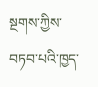སྔགས་ཀྱིས་བཏབ་པའི་ཁྱད་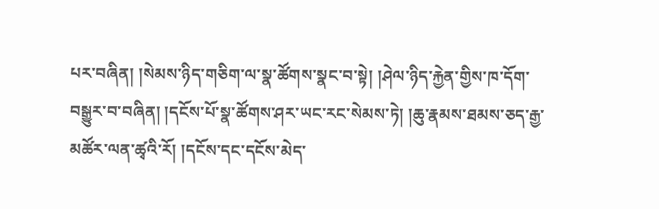པར་བཞིན། །སེམས་ཉིད་གཅིག་ལ་སྣ་ཚོགས་སྣང་བ་སྟེ། །ཤེལ་ཉིད་རྐྱེན་གྱིས་ཁ་དོག་བསྒྱུར་བ་བཞིན། །དངོས་པོ་སྣ་ཚོགས་ཤར་ཡང་རང་སེམས་ཏེ། །ཆུ་རྣམས་ཐམས་ཅད་རྒྱ་མཚོར་ལན་ཚྭའི་རོ། །དངོས་དང་དངོས་མེད་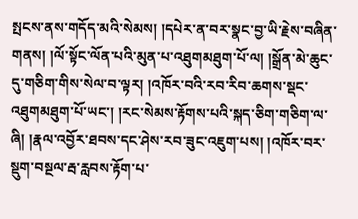སྤངས་ནས་གདོད་མའི་སེམས། །དཔེར་ན་བར་སྣང་བྱ་ཡི་རྗེས་བཞིན་གནས། །ལོ་སྟོང་ལོན་པའི་མུན་པ་འཐུགམཐུག་པོ་ལ། །སྒྲོན་མེ་ཆུང་དུ་གཅིག་གིས་སེལ་བ་ལྟར། །འཁོར་བའི་རབ་རིབ་ཆགས་སྡང་འཐུགམཐུག་པོ་ཡང་། །རང་སེམས་རྟོགས་པའི་སྐད་ཅིག་གཅིག་ལ་ཞི། །རྣལ་འབྱོར་ཐབས་དང་ཤེས་རབ་ཟུང་འཇུག་པས། །འཁོར་བར་སྡུག་བསྔལ་རྦ་རླབས་རྟོག་པ་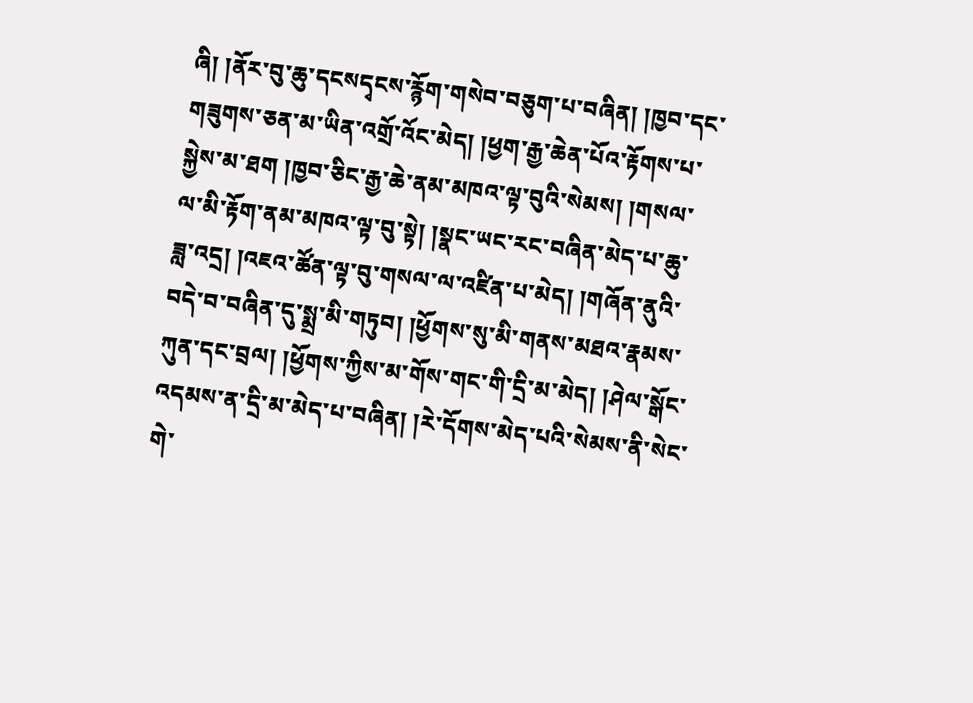ཞི། །ནོར་བུ་ཆུ་དངསདྭངས་རྙོག་གསེབ་བཅུག་པ་བཞིན། །ཁྱབ་དང་གཟུགས་ཅན་མ་ཡིན་འགྲོ་འོང་མེད། །ཕྱག་རྒྱ་ཆེན་པོའ་རྟོགས་པ་སྐྱེས་མ་ཐག །ཁྱབ་ཅིང་རྒྱ་ཆེ་ནམ་མཁའ་ལྟ་བུའི་སེམས། །གསལ་ལ་མི་རྟོག་ནམ་མཁའ་ལྟ་བུ་སྟེ། །སྣང་ཡང་རང་བཞིན་མེད་པ་ཆུ་ཟླ་འདྲ། །འཇའ་ཚོན་ལྟ་བུ་གསལ་ལ་འཛིན་པ་མེད། །གཞོན་ནུའི་བདེ་བ་བཞིན་དུ་སྨྲ་མི་གཏུབ། །ཕྱོགས་སུ་མི་གནས་མཐའ་རྣམས་ཀུན་དང་བྲལ། །ཕྱོགས་ཀྱིས་མ་གོས་གང་གི་དྲི་མ་མེད། །ཤེལ་སྒོང་འདམས་ན་དྲི་མ་མེད་པ་བཞིན། །རེ་དོགས་མེད་པའི་སེམས་ནི་སེང་གེ་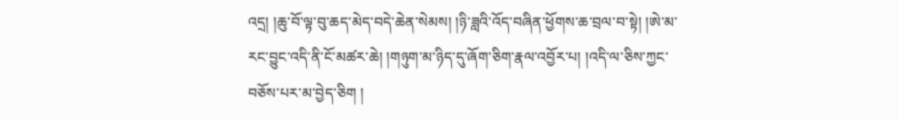འདྲ། །ཆུ་བོ་ལྟ་བུ་ཆད་མེད་བདེ་ཆེན་སེམས། །ཉི་ཟླའི་འོད་བཞིན་ཕྱོགས་ཆ་བྲལ་བ་སྟེ། །ཨེ་མ་རང་བྱུང་འདི་ནི་ངོ་མཚར་ཆེ། །གཉུག་མ་ཉིད་དུ་ཞོག་ཅིག་རྣལ་འབྱོར་པ། །འདི་ལ་ཅིས་ཀྱང་བཅོས་པར་མ་བྱེད་ཅིག །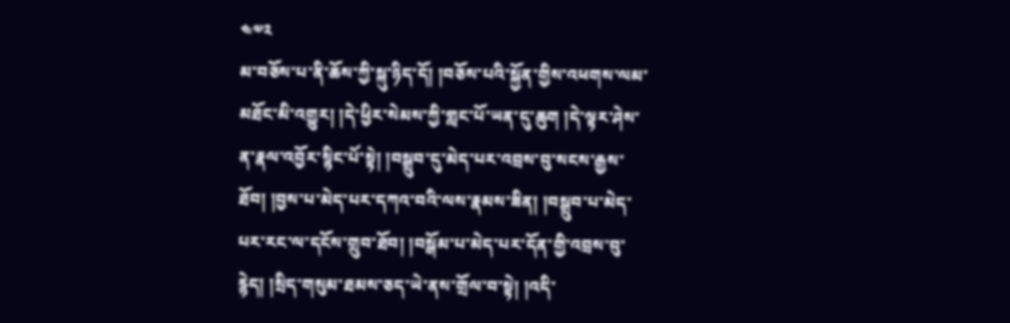༤༧༢
མ་བཅོས་པ་ནི་ཆོས་ཀྱི་སྐུ་ཉིད་དོ། །བཅོས་པའི་སྐྱོན་གྱིས་འཕགས་ལམ་མཐོང་མི་འགྱུར། །དེ་ཕྱིར་སེམས་ཀྱི་གླང་པོ་ཡན་དུ་ཆུག །དེ་ལྟར་ཤེས་ན་རྣལ་འབྱོར་སྙིང་པོ་སྟེ། །བསྒྲུབ་དུ་མེད་པར་འབྲས་བུ་སངས་རྒྱས་ཐོབ། །བྱས་པ་མེད་པར་དཀའ་བའི་ལས་རྣམས་ཟིན། །བསྒྲུབ་པ་མེད་པར་རང་ལ་དངོས་གྲུབ་ཐོབ། །བསྒོམ་པ་མེད་པར་དོན་གྱི་འབྲས་བུ་རྙེད། །སྲིད་གསུམ་ཐམས་ཅད་ཡེ་ནས་གྲོལ་བ་སྟེ། །འདི་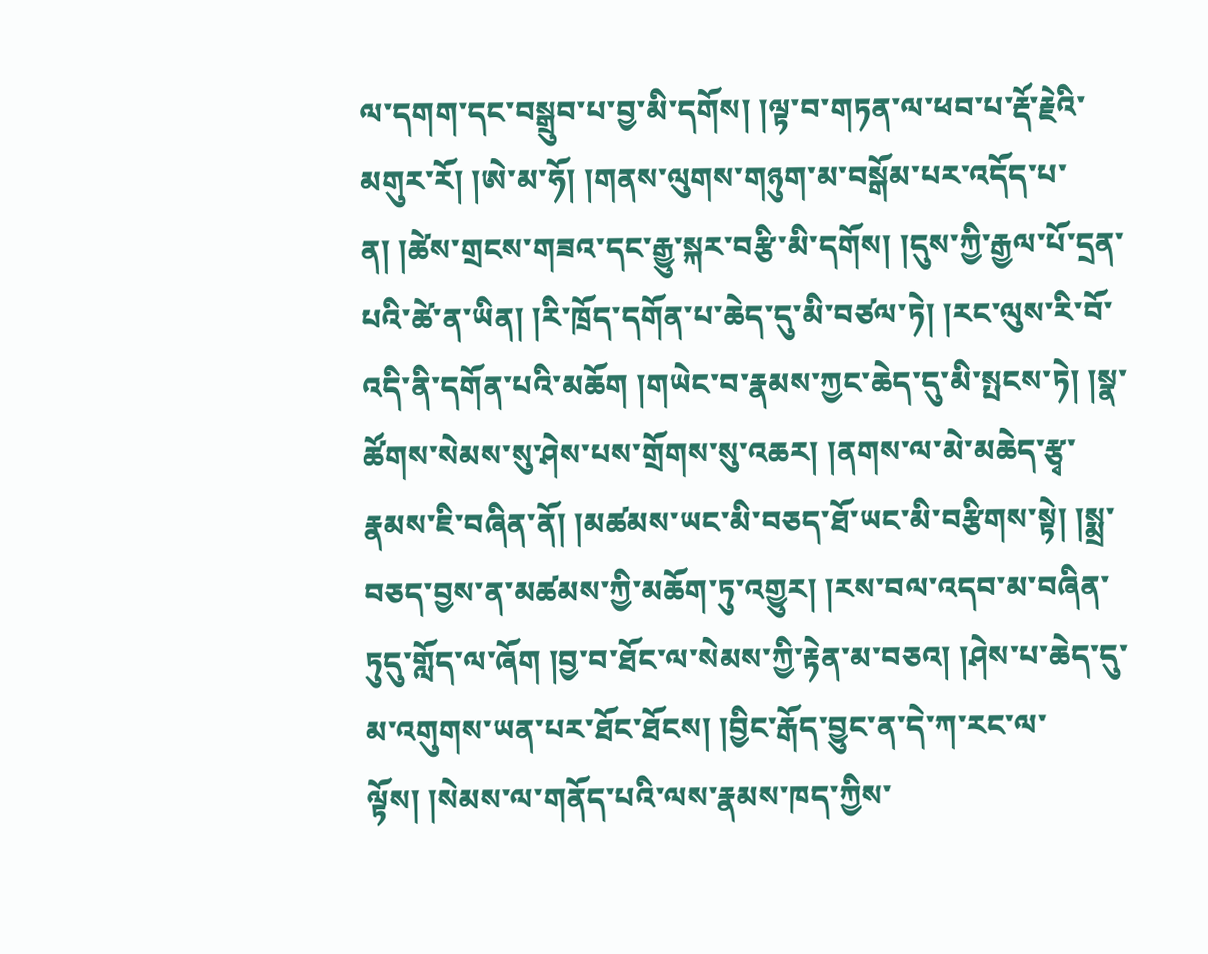ལ་དགག་དང་བསྒྲུབ་པ་བྱ་མི་དགོས། །ལྟ་བ་གཏན་ལ་ཕབ་པ་རྡོ་རྗེའི་མགུར་རོ། །ཨེ་མ་ཧོ། །གནས་ལུགས་གཉུག་མ་བསྒོམ་པར་འདོད་པ་ན། །ཚེས་གྲངས་གཟའ་དང་རྒྱུ་སྐར་བརྩི་མི་དགོས། །དུས་ཀྱི་རྒྱལ་པོ་དྲན་པའི་ཚེ་ན་ཡིན། །རི་ཁྲོད་དགོན་པ་ཆེད་དུ་མི་བཙལ་ཏེ། །རང་ལུས་རི་བོ་འདི་ནི་དགོན་པའི་མཆོག །གཡེང་བ་རྣམས་ཀྱང་ཆེད་དུ་མི་སྤངས་ཏེ། །སྣ་ཚོགས་སེམས་སུ་ཤེས་པས་གྲོགས་སུ་འཆར། །ནགས་ལ་མེ་མཆེད་རྩྭ་རྣམས་ཇི་བཞིན་ནོ། །མཚམས་ཡང་མི་བཅད་ཐོ་ཡང་མི་བརྩིགས་སྟེ། །སྨྲ་བཅད་བྱས་ན་མཚམས་ཀྱི་མཆོག་ཏུ་འགྱུར། །རས་བལ་འདབ་མ་བཞིན་ཏུདུ་གློད་ལ་ཞོག །བྱ་བ་ཐོང་ལ་སེམས་ཀྱི་རྟེན་མ་བཅའ། །ཤེས་པ་ཆེད་དུ་མ་འགུགས་ཡན་པར་ཐོང་ཐོངས། །བྱིང་རྒོད་བྱུང་ན་དེ་ཀ་རང་ལ་ལྟོས། །སེམས་ལ་གནོད་པའི་ལས་རྣམས་ཁད་ཀྱིས་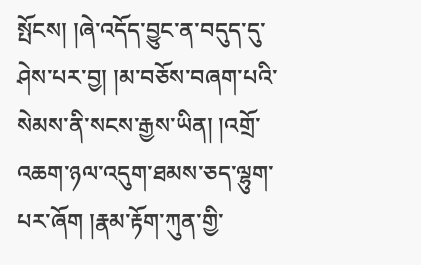སྤོངས། །ཞེ་འདོད་བྱུང་ན་བདུད་དུ་ཤེས་པར་བྱ། །མ་བཅོས་བཞག་པའི་སེམས་ནི་སངས་རྒྱས་ཡིན། །འགྲོ་འཆག་ཉལ་འདུག་ཐམས་ཅད་ལྷུག་པར་ཞོག །རྣམ་རྟོག་ཀུན་གྱི་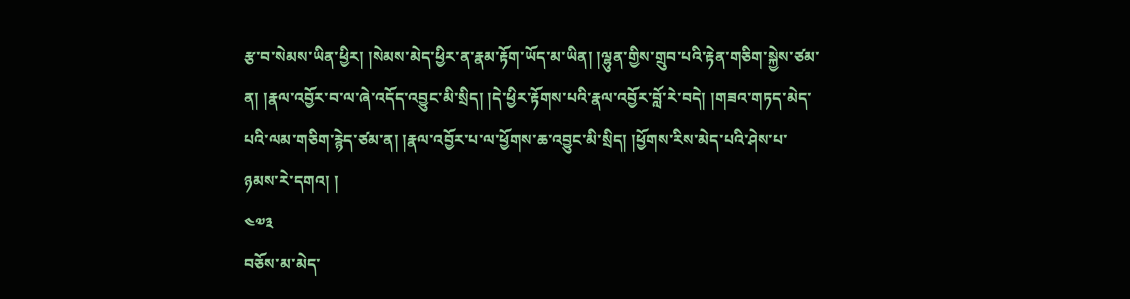རྩ་བ་སེམས་ཡིན་ཕྱིར། །སེམས་མེད་ཕྱིར་ན་རྣམ་རྟོག་ཡོད་མ་ཡིན། །ལྷུན་གྱིས་གྲུབ་པའི་རྟེན་གཅིག་སྐྱེས་ཙམ་ན། །རྣལ་འབྱོར་བ་ལ་ཞེ་འདོད་འབྱུང་མི་སྲིད། །དེ་ཕྱིར་རྟོགས་པའི་རྣལ་འབྱོར་བློ་རེ་བདེ། །གཟའ་གཏད་མེད་པའི་ལམ་གཅིག་རྙེད་ཙམ་ན། །རྣལ་འབྱོར་པ་ལ་ཕྱོགས་ཆ་འབྱུང་མི་སྲིད། །ཕྱོགས་རིས་མེད་པའི་ཤེས་པ་ཉམས་རེ་དགའ། །
༤༧༣
བཅོས་མ་མེད་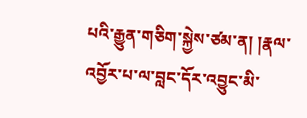པའི་རྒྱུན་གཅིག་སྐྱེས་ཙམ་ན། །རྣལ་འབྱོར་པ་ལ་བླང་དོར་འབྱུང་མི་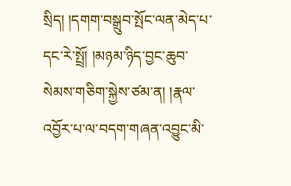སྲིད། །དགག་བསྒྲུབ་སྤོང་ལན་མེད་པ་དང་རེ་སྤྲོ། །མཉམ་ཉིད་བྱང་ཆུབ་སེམས་གཅིག་སྐྱེས་ཙམ་ན། །རྣལ་འབྱོར་པ་ལ་བདག་གཞན་འབྱུང་མི་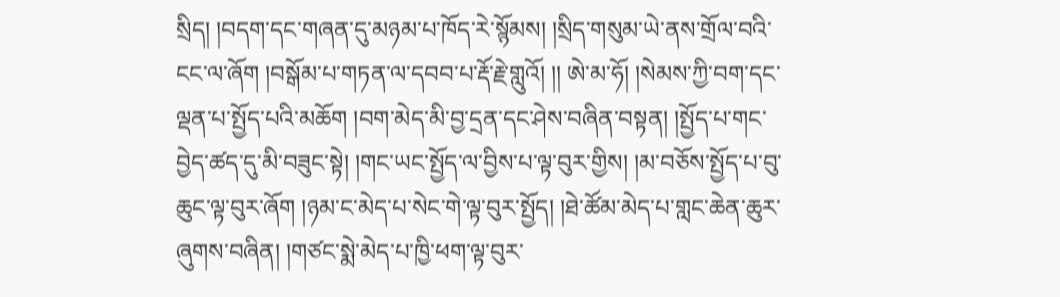སྲིད། །བདག་དང་གཞན་དུ་མཉམ་པ་ཁོད་རེ་སྙོམས། །སྲིད་གསུམ་ཡེ་ནས་གྲོལ་བའི་ངང་ལ་ཞོག །བསྒོམ་པ་གཏན་ལ་དབབ་པ་རྡོ་རྗེ་གླུའོ། །། ཨེ་མ་ཧོ། །སེམས་ཀྱི་བག་དང་ལྡན་པ་སྤྱོད་པའི་མཆོག །བག་མེད་མི་བྱ་དྲན་དང་ཤེས་བཞིན་བསྟན། །སྤྱོད་པ་གང་བྱེད་ཚད་དུ་མི་བཟུང་སྟེ། །གང་ཡང་སྤྱོད་ལ་བྱིས་པ་ལྟ་བུར་གྱིས། །མ་བཅོས་སྤྱོད་པ་བུ་ཆུང་ལྟ་བུར་ཞོག །ཉམ་ང་མེད་པ་སེང་གེ་ལྟ་བུར་སྤྱོད། །ཐེ་ཚོམ་མེད་པ་གླང་ཆེན་ཆུར་ཞུགས་བཞིན། །གཙང་སྨེ་མེད་པ་ཁྱི་ཕག་ལྟ་བུར་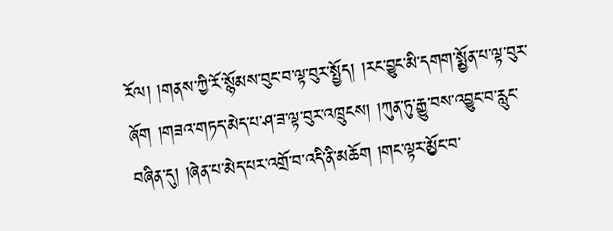རོལ། །གནས་ཀྱི་རོ་སྙོམས་བུང་བ་ལྟ་བུར་སྤྱོད། །རང་བྱུང་མི་དགག་སྨྱོན་པ་ལྟ་བུར་ཞོག །གཟའ་གཏད་མེད་པ་ཤ་ཟ་ལྟ་བུར་འཁྲུངས། །ཀུན་ཏུ་རྒྱུ་བས་འབྱུང་བ་རླུང་བཞིན་དུ། །ཞེན་པ་མེད་པར་འགྲོ་བ་འདི་ནི་མཆོག །གང་ལྟར་མྱོང་བ་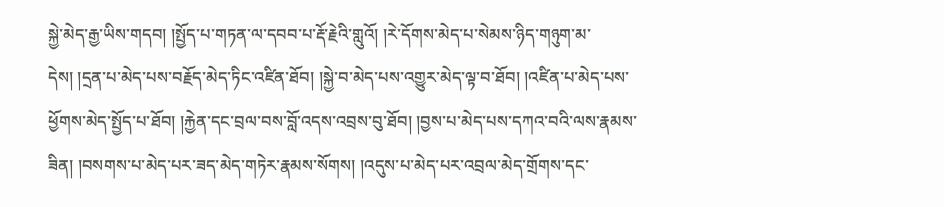སྐྱེ་མེད་རྒྱ་ཡིས་གདབ། །སྤྱོད་པ་གཏན་ལ་དབབ་པ་རྡོ་རྗེའི་གླུའོ། །རེ་དོགས་མེད་པ་སེམས་ཉིད་གཉུག་མ་དེས། །དྲན་པ་མེད་པས་བརྗོད་མེད་ཏིང་འཛིན་ཐོབ། །སྐྱེ་བ་མེད་པས་འགྱུར་མེད་ལྟ་བ་ཐོབ། །འཛིན་པ་མེད་པས་ཕྱོགས་མེད་སྤྱོད་པ་ཐོབ། །རྐྱེན་དང་བྲལ་བས་བློ་འདས་འབྲས་བུ་ཐོབ། །བྱས་པ་མེད་པས་དཀའ་བའི་ལས་རྣམས་ཟིན། །བསགས་པ་མེད་པར་ཟད་མེད་གཏེར་རྣམས་སོགས། །འདུས་པ་མེད་པར་འབྲལ་མེད་གྲོགས་དང་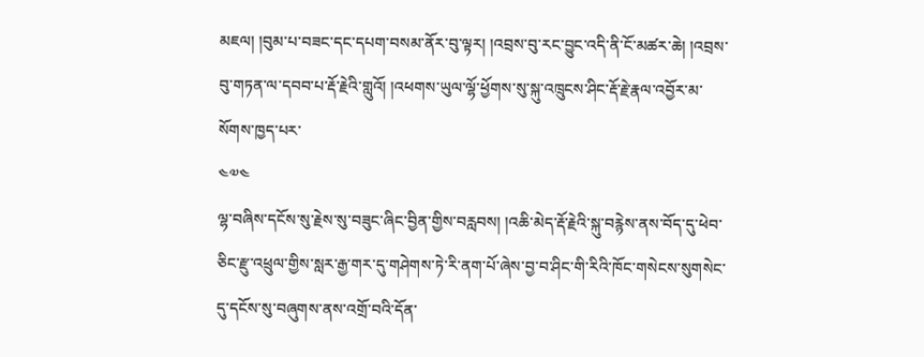མཇལ། །བུམ་པ་བཟང་དང་དཔག་བསམ་ནོར་བུ་ལྟར། །འབྲས་བུ་རང་བྱུང་འདི་ནི་ངོ་མཚར་ཆེ། །འབྲས་བུ་གཏན་ལ་དབབ་པ་རྡོ་རྗེའི་གླུའོ། །འཕགས་ཡུལ་ལྷོ་ཕྱོགས་སུ་སྐུ་འཁྲུངས་ཤིང་རྡོ་རྗེ་རྣལ་འབྱོར་མ་སོགས་ཁྱད་པར་
༤༧༤
ལྷ་བཞིས་དངོས་སུ་རྗེས་སུ་བཟུང་ཞིང་བྱིན་གྱིས་བརླབས། །འཆི་མེད་རྡོ་རྗེའི་སྐུ་བརྙེས་ནས་བོད་དུ་ཕེབ་ཅིང་རྫུ་འཕྲུལ་གྱིས་སླར་རྒྱ་གར་དུ་གཤེགས་ཏེ་རི་ནག་པོ་ཞེས་བྱ་བ་ཤིང་གི་རིའི་ཁོང་གསེངས་སུགསེང་དུ་དངོས་སུ་བཞུགས་ནས་འགྲོ་བའི་དོན་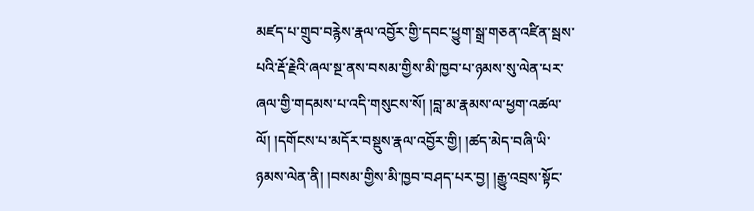མཛད་པ་གྲུབ་བརྙེས་རྣལ་འབྱོར་གྱི་དབང་ཕྱུག་སྒྲ་གཅན་འཛིན་སྦས་པའི་རྡོ་རྗེའི་ཞལ་སྔ་ནས་བསམ་གྱིས་མི་ཁྱབ་པ་ཉམས་སུ་ལེན་པར་ཞལ་གྱི་གདམས་པ་འདི་གསུངས་སོ། །བླ་མ་རྣམས་ལ་ཕྱག་འཚལ་ལོ། །དགོངས་པ་མདོར་བསྡུས་རྣལ་འབྱོར་གྱི། །ཚད་མེད་བཞི་ཡི་ཉམས་ལེན་ནི། །བསམ་གྱིས་མི་ཁྱབ་བཤད་པར་བྱ། །རྒྱུ་འབྲས་སྟོང་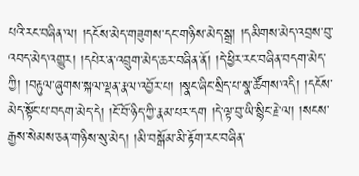པའི་རང་བཞིན་ལ། །དངོས་མེད་གཟུགས་དང་གཉིས་མེད་སྒྲ། །དམིགས་མེད་འབྲས་བུ་འབད་མེད་འགྱུར། །དཔེར་ན་འབྲུག་མེད་ཆར་བཞིན་ནོ། །དེ་ཕྱིར་རང་བཞིན་བདག་མེད་ཀྱི། །བརྟུལ་ཞུགས་སྐལ་ལྡན་རྣལ་འབྱོར་པ། །སྣང་ཞིང་སྲིད་པ་སྣ་ཚོགས་འདི། །དངོས་མེད་སྟོང་པ་བདག་མེད་དེ། །ངོ་བོ་ཉིད་ཀྱི་རྣམ་པར་དག །དེ་ལྟ་བུ་ཡི་སྙིང་རྗེ་ལ། །སངས་རྒྱས་སེམས་ཅན་གཉིས་སུ་མེད། །མི་བསྒོམ་མི་རྟོག་རང་བཞིན་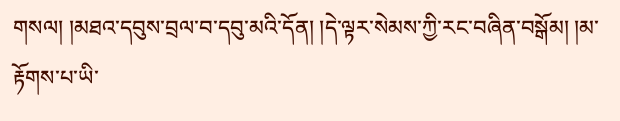གསལ། །མཐའ་དབུས་བྲལ་བ་དབུ་མའི་དོན། །དེ་ལྟར་སེམས་ཀྱི་རང་བཞིན་བསྒོམ། །མ་རྟོགས་པ་ཡི་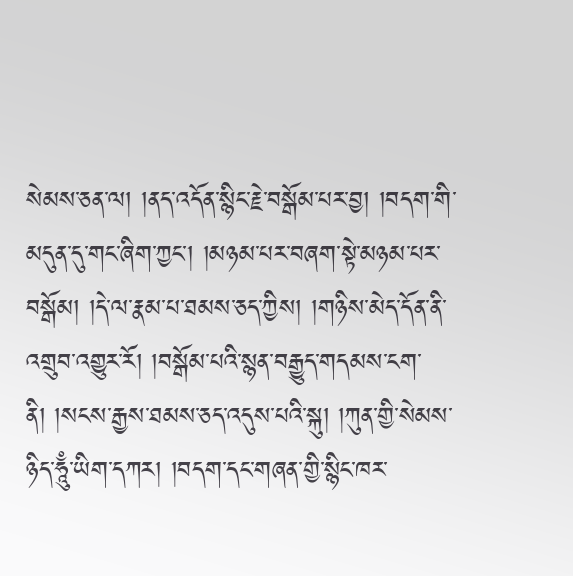སེམས་ཅན་ལ། །ནད་འདོན་སྙིང་རྗེ་བསྒོམ་པར་བྱ། །བདག་གི་མདུན་དུ་གང་ཞིག་ཀྱང་། །མཉམ་པར་བཞག་སྟེ་མཉམ་པར་བསྒོམ། །དེ་ལ་རྣམ་པ་ཐམས་ཅད་ཀྱིས། །གཉིས་མེད་དོན་ནི་འགྲུབ་འགྱུར་རོ། །བསྒོམ་པའི་སྙན་བརྒྱུད་གདམས་ངག་ནི། །སངས་རྒྱས་ཐམས་ཅད་འདུས་པའི་སྐུ། །ཀུན་གྱི་སེམས་ཉིད་ཧཱུྃ་ཡིག་དཀར། །བདག་དང་གཞན་གྱི་སྙིང་ཁར་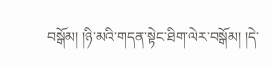བསྒོམ། །ཉི་མའི་གདན་སྟེང་ཐིག་ལེར་བསྒོམ། །དེ་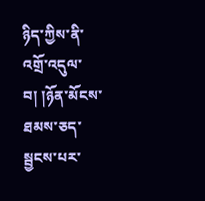ཉིད་ཀྱིས་ནི་འགྲོ་འདུལ་བ། །ཉོན་མོངས་ཐམས་ཅད་སྦྱངས་པར་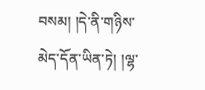བསམ། །དེ་ནི་གཉིས་མེད་དོན་ཡིན་ཏེ། །ལྷ་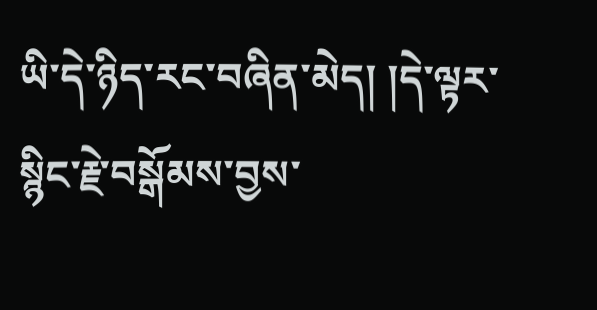ཡི་དེ་ཉིད་རང་བཞིན་མེད། །དེ་ལྟར་སྙིང་རྗེ་བསྒོམས་བྱས་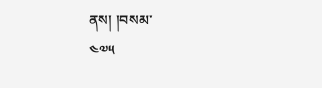ནས། །བསམ་
༤༧༥